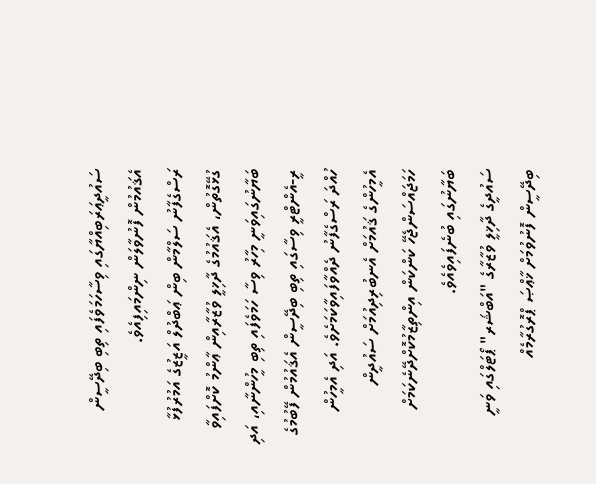ސައުދީޢަރަބިއްޔާގައި ވިސާހަމަވެފައި ތިބި ބިދޭސީން އެޤައުމުން ފޮނުވާލަން ނިންމައިފިއެވެ.
ރަސްގެފާނު ސަލްމާން ބިން ޢަބްދުލް އަޒީޒުގެ އަމުރުފުޅާ ގުޅޭގޮތުން، އެޤައުމުގެ ދާޚިލީ ވުޒާރާއިން ޢާންމު ކޮށްފައިވާ ބަޔާނުގައިވަނީ މިހާރު ވިސާ ހަމަވެފައި ތިބި މީހުންނާއި، އަދި ރީ-އެންޓްރީ ވިސާގައި ތިބި ބިދޭސީން އެޤައުމުން ފޭބުމުގެ ހުއްދަ ރަސްގެފާނު ދެއްވާފައިވާކަމަށެވެ. އަދި އެމީހުން އެމީހުންގެ ޤައުމަށް އެނބުރިދިއުމަށް ސައުދީން ހަމަޖައްސަންޖެހޭ ކަންކަން އިންތިޒާމުކޮށްދޭނެކަމަށް ބަޔާނުގައި ބުނެފައިވެއެވެ.
ސައުދީގެ ދާޚިލީ ވުޒާރާގެ "އަބްޝަރ" ޕޯޓަލްގައި ވަނީ ބިދޭސީން ފޮނުވުމަށް ޚާޢްޞަ ޕްރޮގުރާމެއް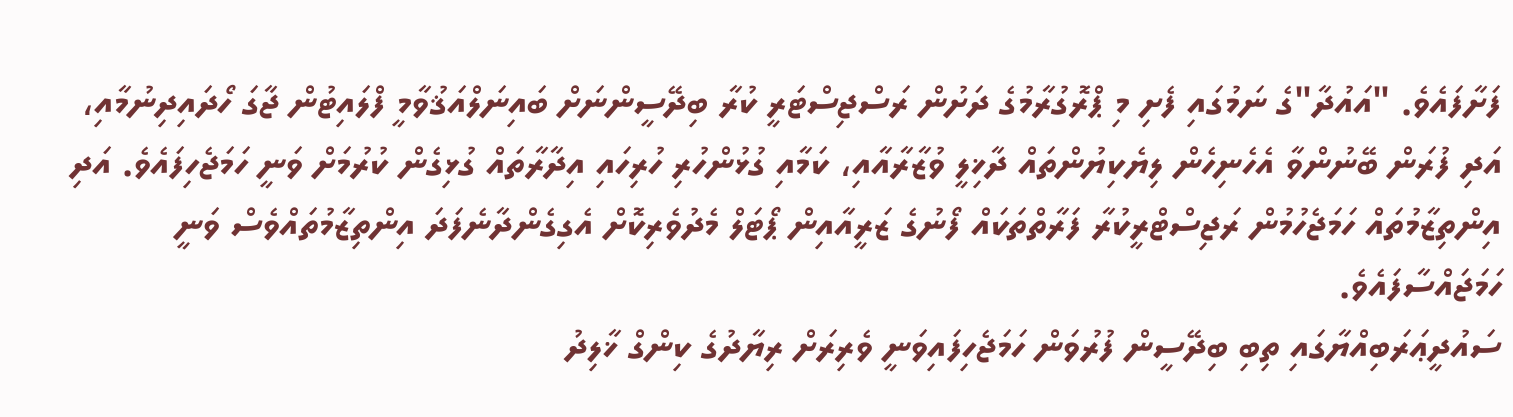ފަށާފައެވެ. "އައުދާ"ގެ ނަމުގައި ފެށި މި ޕްރޮގުރާމުގެ ދަށުން ރަސްޖިސްޓަރީ ކުރާ ބިދޭސީންނަށް ބައިނަލްއަޤުވާމީ ފްލައިޓުން ޖާގަ ހޯދައިދިނުމާއި، އަދި ފުރަން ބޭނުންވާ އެހެނިހެން ލިޔެކިޔުންތައް ދާޚިލީ ވުޒާރާއާއި، ކަމާއި ގުޅުންހުރި ހުރިހައި އިދާރާތައް ގުޅިގެން ކުރުމަށް ވަނީ ހަމަޖެހިފައެވެ. އަދި އިންތިޒާމުތައް ހަމަޖެހުމުން ރަޖިސްޓްރީކުރާ ފަރާތްތަކައް ފޯނުގެ ޒަރީއާއިން ޕޯޓަލް މެދުވެރިކޮށް އެގިގެންދާނެފަދަ އިންތިޒާމުތައްވެސް ވަނީ ހަމަޖައްސާފައެވެ.
ސައުދީޢަރަބިއްޔާގައި ތިބި ބިދޭސީން ފުރުވަން ހަމަޖެހިފައިވަނީ ވެރިރަށް ރިޔާދުގެ ކިންގް ޚާލިދު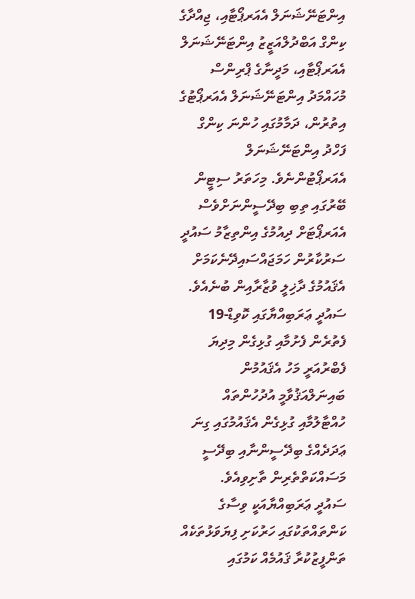އިންޓަނޭޝަނަލް އެއަރޕޯޓާއި، ޖިއްދާގެ ކިންގް އަބްދުލްއަޒީޒު އިންޓަނޭޝަނަލް އެއަރޕޯޓާއި، މަދީނާގެ ޕްރިންސް މުހައްމަދު އިންޓަނޭޝަނަލް އެއަރޕޯޓުގެ އިތުރުން، ދަމާމުގައި ހުންނަ ކިންގް ފަހްދު އިންޓަނޭޝަނަލް އެއަރޕޯޓުންނެވެ. މިހަތަރު ސިޓީން ބޭރުގައި ތިބި ބިދޭސީންނަށްވެސް އެއަރޕޯޓަށް ދިއުމުގެ އިންތިޒާމު ސައުދީ ސަރުކާރުން ހަމަޖައްސައިދޭނެކަމަށް އެޤައުމުގެ ދާޚިލީ ވުޒާރާއިން ބުނެއެވެ.
ސައުދީ ޢަރަބިއްޔާގައި ކޮވިޑް-19 ފެތުރެން ފެށުމާއި ގުޅިގެން މިދިޔަ ފެބްރުއަރީ މަހު އެޤައުމުން ބައިނަލްއަޤުވާމީ އުދުހުންތައް ހުއްޓާލުމާއި ގުޅިގެން އެޤައުމުގައި ގިނަ ޢަދަދެއްގެ ބިދޭސީންނާއި ބިދޭސީ މަސައްކަތްތެރިން ތާށިވިއެވެ.
ސައުދީ ޢަރަބިއްޔާއަކީ ވިސާގެ ކަންތައްތަކުގައި ހަރުކަށި ފިޔަވަޅުތަކެއް ތަންފީޒުކުރާ ޤައުމެއް ކަމުގައި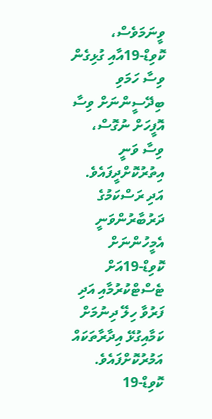ވީނަމަވެސް، ކޮވިޑް-19އާއި ގުޅިގެން ވިސާ ހަމަވި ބިދޭސީންނަށް ވިސާ އޮފީހަށް ނުގޮސް، ވިސާ ވަނީ އިތުރުކޮށްދީފައެވެ.
އަދި ރަސްކަމުގެ ދަރުބާރުންވަނީ އެމީހުންނަށް ކޮވިޑް-19އަށް ޓެސްޓްކުރުމާއި އަދި ފަރުވާ ހިލޭ ދިނުމަށް ކަމާއިގުޅޭ އިދާރާތަކައް އަމުރުކޮށްފައެވެ.
ކޮވިޑް-19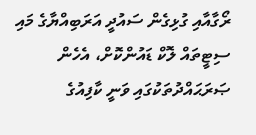ރޯގާއާއި ގުޅިގެން ސައުދީ އަރަބިއްޔާގެ މައި ސިޓީތައް ލޮކް ޑައުންކޮށް، އެހެން ޞަރަޙައްދުތަކުގައި ވަނީ ކާފިއުގެ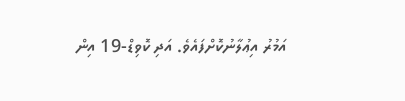އަމުރު އިޢުލާނުކޮށްފައެވެ. އަދި ކޮވިޑް-19 އިން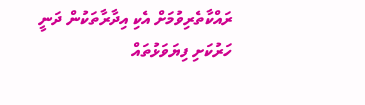ރައްކާތެރިވުމަށް އެކި އިދާރާތަކުން ދަނީ ހަރުކަށި ފިޔަވަޅުތައް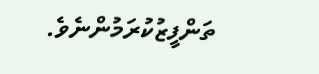ތަންފީޒުކުރަމުންނެވެ.